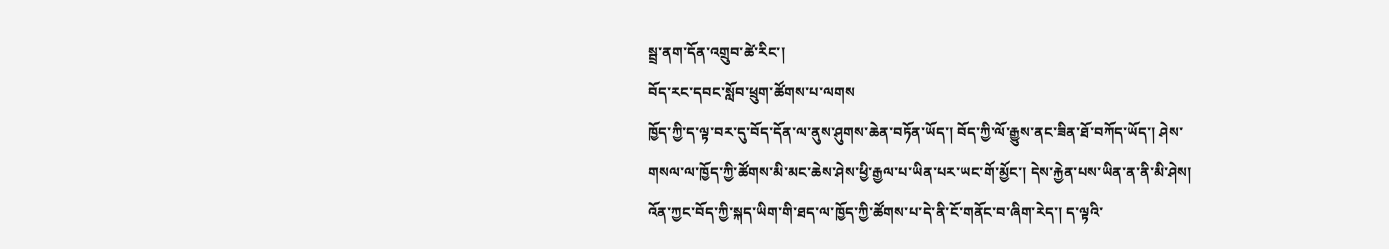སྦྲ་ནག་དོན་འགྲུབ་ཚེ་རིང་།
བོད་རང་དབང་སློབ་ཕྲུག་ཚོགས་པ་ལགས
ཁྱོད་ཀྱི་ད་ལྟ་བར་དུ་བོད་དོན་ལ་ནུས་ཤུགས་ཆེན་བཏོན་ཡོད་། བོད་ཀྱི་ལོ་རྒྱུས་ནང་ཟིན་ཐོ་བཀོད་ཡོད་། ཤེས་གསལ་ལ་ཁྱོད་ཀྱི་ཚོགས་མི་མང་ཆེས་ཤེས་ཕྱི་རྒྱལ་པ་ཡིན་པར་ཡང་གོ་མྱོང་། དེས་རྐྱེན་པས་ཡིན་ན་ནི་མི་ཤེས། འོན་ཀྱང་བོད་ཀྱི་སྐད་ཡིག་གི་ཐད་ལ་ཁྱོད་ཀྱི་ཚོགས་པ་དེ་ནི་ངོ་གནོང་བ་ཞིག་རེད་། ད་ལྟའི་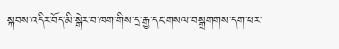སྐབས་འདིར་བོད་མི་སྒེར་བ་ཁག་གིས་དྲ་རྒྱ་དང་གསལ་བསྒྲགགས་དག་ཕར་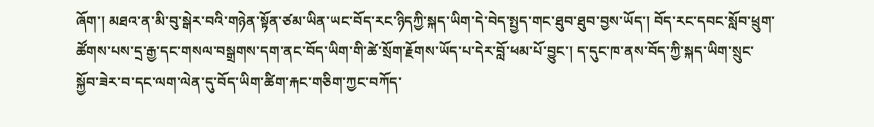ཞོག་། མཐའ་ན་མི་བུ་སྒེར་བའི་གཉེན་སྟོན་ཙམ་ཡིན་ཡང་བོད་རང་ཉིདཀྱི་སྐད་ཡིག་དེ་བེད་སྤྱད་གང་ཐུབ་ཐུབ་བྱས་ཡོད་། བོད་རང་དབང་སློབ་ཕྲུག་ཚོགས་པས་དྲ་རྒྱ་དང་གསལ་བསྒྲགས་དག་ནང་བོད་ཡིག་གི་ཚེ་སྲོག་རྗོགས་ཡོད་པ་དེར་བློ་ཕམ་པོ་བྱུང་། ད་དུང་ཁ་ནས་བོད་ཀྱི་སྐད་ཡིག་སྲུང་སྐྱོབ་ཟེར་བ་དང་ལག་ལེན་དུ་བོད་ཡིག་ཚིག་རྐང་གཅིག་ཀྱང་བཀོད་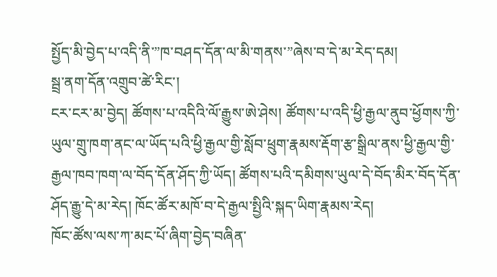སྤྱོད་མི་བྱེད་པ་འདི་ནི་”ཁ་བཤད་དོན་ལ་མི་གནས་”ཞེས་བ་དེ་མ་རེད་དམ།
སྦྲ་ནག་དོན་འགྲུབ་ཚེ་རིང་།
ངར་ངར་མ་བྱེད། ཚོགས་པ་འདིའི་ལོ་རྒྱུས་ཨེ་ཤེས། ཚོགས་པ་འདི་ཕྱི་རྒྱལ་ནུབ་ཕྱོགས་ཀྱི་ཡུལ་གྲུ་ཁག་ནང་ལ་ཡོད་པའི་ཕྱི་རྒྱལ་གྱི་སློབ་ཕྲུག་རྣམས་རྡོག་རྩ་སྒྲིལ་ནས་ཕྱི་རྒྱལ་གྱི་རྒྱལ་ཁབ་ཁག་ལ་བོད་དོན་ཤོད་ཀྱི་ཡོད། ཚོགས་པའི་དམིགས་ཡུལ་དེ་བོད་མིར་བོད་དོན་ཤོད་རྒྱུ་དེ་མ་རེད། ཁོང་ཚོར་མཁོ་བ་དེ་རྒྱལ་སྤྱིའི་སྐད་ཡིག་རྣམས་རེད།
ཁོང་ཚོས་ལས་ཀ་མང་པོ་ཞིག་བྱེད་བཞིན་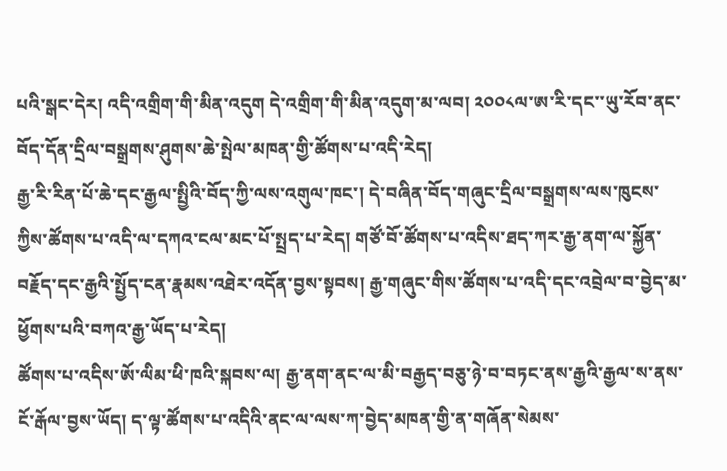པའི་སྒང་དེར། འདི་འགྲིག་གི་མིན་འདུག དེ་འགྲིག་གི་མིན་འདུག་མ་ལབ། ༢༠༠༨ལ་ཨ་རི་དང་་ཡུ་རོབ་ནང་བོད་དོན་དྲིལ་བསྒྲགས་ཤུགས་ཆེ་སྤེལ་མཁན་གྱི་ཚོགས་པ་འདི་རེད།
རྒྱ་རི་རིན་པོ་ཆེ་དང་རྒྱལ་སྤྱིའི་བོད་ཀྱི་ལས་འགུལ་ཁང་། དེ་བཞིན་བོད་གཞུང་དྲིལ་བསྒྲགས་ལས་ཁུངས་ཀྱིས་ཚོགས་པ་འདི་ལ་དཀའ་ངལ་མང་པོ་སྤྲད་པ་རེད། གཙོ་བོ་ཚོགས་པ་འདིས་ཐད་ཀར་རྒྱ་ནག་ལ་སྐྱོན་བརྗོད་དང་རྒྱའི་སྤྱོད་ངན་རྣམས་འཐེར་འདོན་བྱས་སྟབས། རྒྱ་གཞུང་གིས་ཚོགས་པ་འདི་དང་འབྲེལ་བ་བྱེད་མ་ཕྱོགས་པའི་བཀའ་རྒྱ་ཡོད་པ་རེད།
ཚོགས་པ་འདིས་ཨོ་ལིམ་ཕི་ཁའི་སྐབས་ལ། རྒྱ་ནག་ནང་ལ་མི་བརྒྱད་བཅུ་ཉེ་བ་བཏང་ནས་རྒྱའི་རྒྱལ་ས་ནས་ངོ་རྒོལ་བྱས་ཡོད། ད་ལྟ་ཚོགས་པ་འདིའི་ནང་ལ་ལས་ཀ་བྱེད་མཁན་གྱི་ན་གཞོན་སེམས་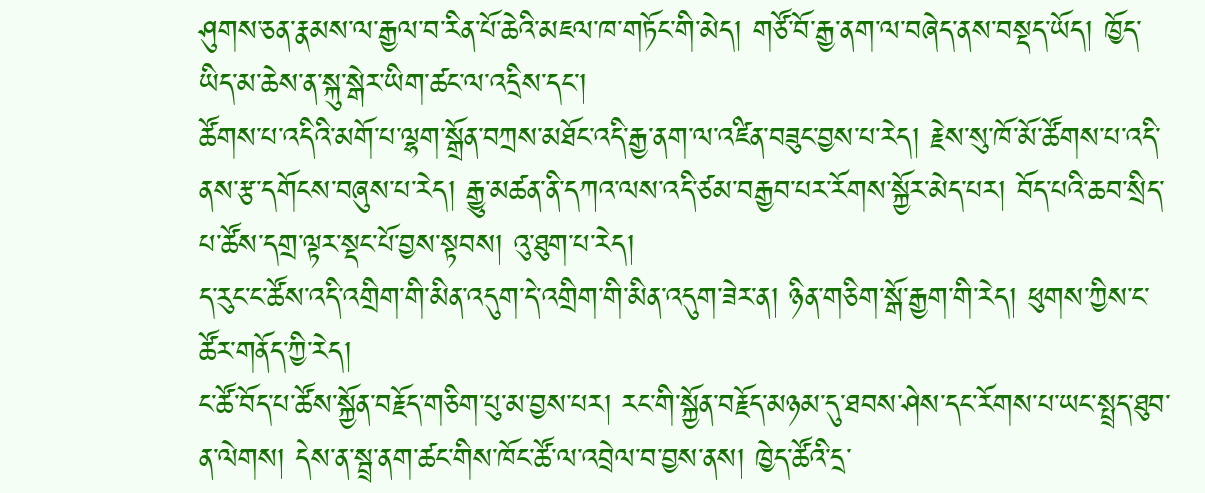ཤུགས་ཅན་རྣམས་ལ་རྒྱལ་བ་རིན་པོ་ཆེའི་མཇལ་ཁ་གཏོང་གི་མེད། གཙོ་བོ་རྒྱ་ནག་ལ་བཞེད་ནས་བསྡད་ཡོད། ཁྱོད་ཡིད་མ་ཆེས་ན་སྐུ་སྒེར་ཡིག་ཚང་ལ་འདྲིས་དང་།
ཚོགས་པ་འདིའི་མགོ་པ་ལྷག་སྒྲོན་བཀྲས་མཐོང་འདི་རྒྱ་ནག་ལ་འཛིན་བཟུང་བྱས་པ་རེད། རྗེས་སུ་ཁོ་མོ་ཚོགས་པ་འདི་ནས་རྩ་དགོངས་བཞུས་པ་རེད། རྒྱུ་མཚན་ནི་དཀའ་ལས་འདི་ཙམ་བརྒྱབ་པར་རོགས་སྐྱོར་མེད་པར། བོད་པའི་ཆབ་སྲིད་པ་ཚོས་དགྲ་ལྟར་སྡང་པོ་བྱས་སྟབས། འུ་ཐུག་པ་རེད།
ད་རུང་ང་ཚོས་འདི་འགྲིག་གི་མིན་འདུག་དེ་འགྲིག་གི་མིན་འདུག་ཟེར་ན། ཉིན་གཅིག་སྒོ་རྒྱག་གི་རེད། ཕུགས་ཀྱིས་ང་ཚོར་གནོད་ཀྱི་རེད།
ང་ཚོ་བོད་པ་ཚོས་སྐྱོན་བརྗོད་གཅིག་པུ་མ་བྱས་པར། རང་གི་སྐྱོན་བརྗོད་མཉམ་དུ་ཐབས་ཤེས་དང་རོགས་པ་ཡང་སྤྲད་ཐུབ་ན་ལེགས། དེས་ན་སྦྲ་ནག་ཚང་གིས་ཁོང་ཚོ་ལ་འབྲེལ་བ་བྱས་ནས། ཁྱེད་ཚོའི་དྲ་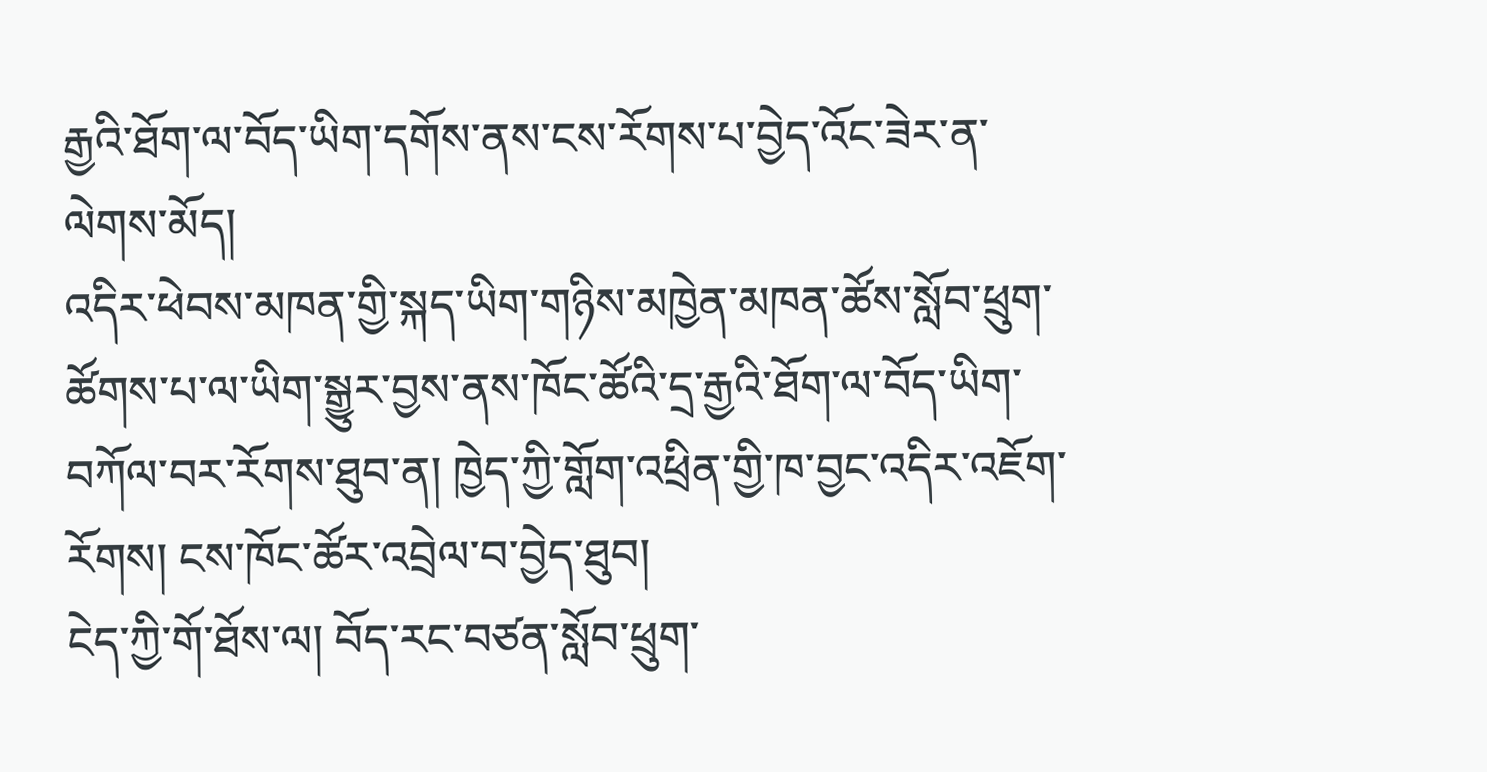རྒྱའི་ཐོག་ལ་བོད་ཡིག་དགོས་ནས་ངས་རོགས་པ་བྱེད་འོང་ཟེར་ན་ལེགས་མོད།
འདིར་ཕེབས་མཁན་གྱི་སྐད་ཡིག་གཉིས་མཁྱེན་མཁན་ཚོས་སློབ་ཕྲུག་ཚོགས་པ་ལ་ཡིག་སྒྱུར་བྱས་ནས་ཁོང་ཚོའི་དྲ་རྒྱའི་ཐོག་ལ་བོད་ཡིག་བཀོལ་བར་རོགས་ཐུབ་ན། ཁྱེད་ཀྱི་གློག་འཕྲིན་གྱི་ཁ་བྱང་འདིར་འཇོག་རོགས། ངས་ཁོང་ཚོར་འབྲེལ་བ་བྱེད་ཐུབ།
ངེད་ཀྱི་གོ་ཐོས་ལ། བོད་རང་བཙན་སློབ་ཕྲུག་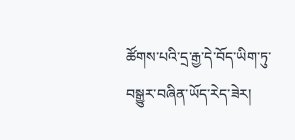ཚོགས་པའི་དྲ་རྒྱ་དེ་བོད་ཡིག་ཏུ་བསྒྱུར་བཞིན་ཡོད་རེད་ཟེར།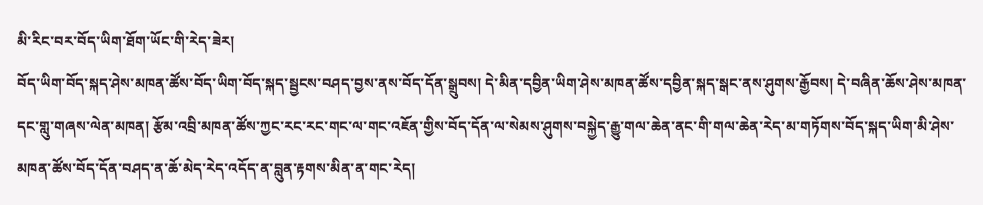མི་རིང་བར་བོད་ཡིག་ཐོག་ཡོང་གི་རེད་ཟེར།
བོད་ཡིག་བོད་སྐད་ཤེས་མཁན་ཚོས་བོད་ཡིག་བོད་སྐད་སྦྱངས་བཤད་བྱས་ནས་བོད་དོན་སྒྲུབས། དེ་མིན་དབྱིན་ཡིག་ཤེས་མཁན་ཚོས་དབྱིན་སྐད་སྒང་ནས་ཤུགས་རྒྱོབས། དེ་བཞིན་ཆོས་ཤེས་མཁན་དང་གླུ་གཞས་ལེན་མཁན། རྩོམ་འབྲི་མཁན་ཚོས་ཀྱང་རང་རང་གང་ལ་གང་འཇོན་གྱིས་བོད་དོན་ལ་སེམས་ཤུགས་བསྐྱེད་རྒྱུ་གལ་ཆེན་ནང་གི་གལ་ཆེན་རེད་མ་གཏོགས་བོད་སྐད་ཡིག་མི་ཤེས་མཁན་ཚོས་བོད་དོན་བཤད་ན་ཆོ་མེད་རེད་འདོད་ན་བླུན་རྟགས་མིན་ན་གང་རེད།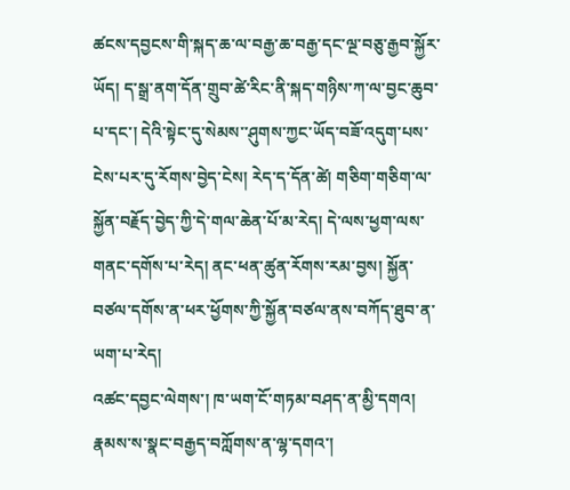ཚངས་དབྱངས་གི་སྐད་ཆ་ལ་བརྒྱ་ཆ་བརྒྱ་དང་ལྔ་བཅུ་རྒྱབ་སྐྱོར་ཡོད། ད་སྒྲ་ནག་དོན་གྲུབ་ཚེ་རིང་ནི་སྐད་གཉིས་ཀ་ལ་བྱང་ཆུབ་པ་དང་། དེའི་སྟེང་དུ་སེམས་་ཤུགས་ཀྱང་ཡོད་བཟོ་འདུག་པས་ངེས་པར་དུ་རོགས་བྱེད་ངེས། རེད་ད་དོན་ཚེ། གཅིག་གཅིག་ལ་སྐྱོན་བརྗོད་བྱེད་ཀྱི་དེ་གལ་ཆེན་པོ་མ་རེད། དེ་ལས་ཕྱག་ལས་གནང་དགོས་པ་རེད། ནང་ཕན་ཚུན་རོགས་རམ་བྱས། སྐྱོན་བཙལ་དགོས་ན་ཕར་ཕྱོགས་ཀྱི་སྐྱོན་བཙལ་ནས་བཀོད་ཐུབ་ན་ཡག་པ་རེད།
འཚང་དབྱང་ལེགས་། ཁ་ཡག་ངོ་གཏམ་བཤད་ན་མྱི་དགའ། རྣམས་ས་སྣང་བརྒྱད་བཀློགས་ན་ལྷ་དགའ་།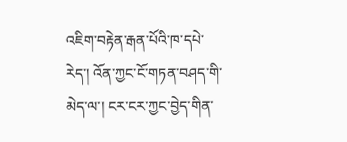འཇིག་བརྟེན་རྒན་པོའི་ཁ་དཔེ་རེད་། འོན་ཀྱང་ངོ་གཏན་བཤད་གི་མེད་ལ་། ངར་ངར་ཀྱང་བྱེད་གིན་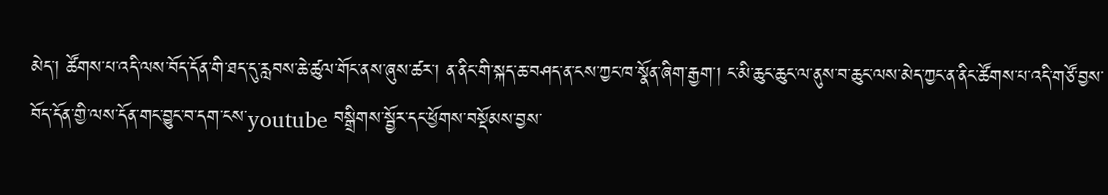མེད་། ཚོགས་པ་འདི་ལས་བོད་དོན་གི་ཐད་དུ་རླབས་ཆེ་ཚུལ་གོང་ནས་ཞུས་ཚར་། ན་ནིང་གི་སྐད་ཆ་བཤད་ན་ངས་ཀྱང་ཁ་སྣོན་ཞིག་རྒྱག་། ང་མི་ཆུང་ཆུང་ལ་ནུས་བ་ཆུང་ལས་མེད་ཀྱང་ན་ནིང་ཚོགས་པ་འདི་གཙོ་བྱས་བོད་དོན་གྱི་ལས་དོན་གང་བྱུང་བ་དག་ངས་youtube བསྒྲིགས་སྦྱོར་དང་ཕྱོགས་བསྡོམས་བྱས་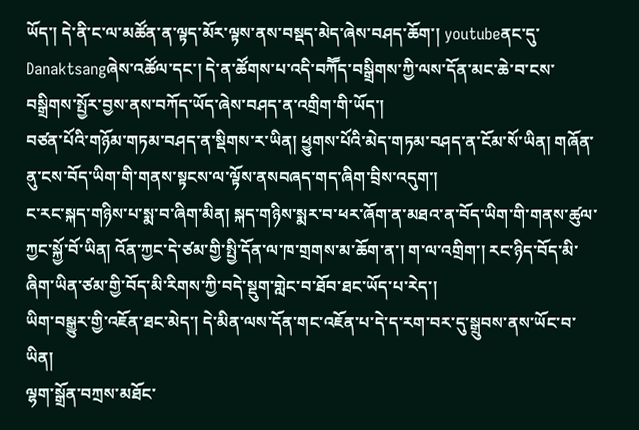ཡོད་། དེ་ནི་ང་ལ་མཚོན་ན་ལྟད་མོར་ལྟས་ནས་བསྡད་མེད་ཞེས་བཤད་ཆོག་། youtubeནང་དུ་Danaktsangཞེས་འཚོལ་དང་། དེ་ན་ཚོགས་པ་འདི་བཀཽད་བསྒྲིགས་ཀྱི་ལས་དོན་མང་ཆེ་བ་ངས་བསྒྲིགས་སྤྱོར་བྱས་ནས་བཀོད་ཡོད་ཞེས་བཤད་ན་འགྲིག་གི་ཡོད་།
བཙན་པོའི་གཉོམ་གཏམ་བཤད་ན་སྡིགས་ར་ཡིན། ཕྱུགས་པོའི་མེད་གཏམ་བཤད་ན་ངོམ་སོ་ཡིན། གཞོན་ནུ་ངས་བོད་ཡིག་གི་གནས་སྟངས་ལ་ལྟོས་ནསབཞད་གད་ཞིག་བྲིས་འདུག་།
ང་རང་སྐད་གཉིས་པ་སྨ་བ་ཞིག་མིན། སྐད་གཉིས་སྨར་བ་ཕར་ཞོག་ན་མཐའ་ན་བོད་ཡིག་གི་གནས་ཚུལ་ཀྱང་སྐྱོ་བོ་ཡིན། འོན་ཀྱང་དེ་ཙམ་གྱི་སྤྱི་དོན་ལ་ཁ་གྲགས་མ་ཆོག་ན་། ག་ལ་འགྲིག་། རང་ཉིད་བོད་མི་ཞིག་ཡིན་ཙམ་གྱི་བོད་མི་རིགས་ཀྱི་བདེ་སྡུག་གླེང་བ་ཐོབ་ཐང་ཡོད་པ་རེད་།
ཡིག་བསྒྱུར་གྱི་འཇོན་ཐང་མེད་། དེ་མིན་ལས་དོན་གང་འཇོན་པ་དེ་ད་རག་བར་དུ་སྒྲུབས་ནས་ཡོང་བ་ཡིན།
ལྷག་སྒྲོན་བཀྲས་མཐོང་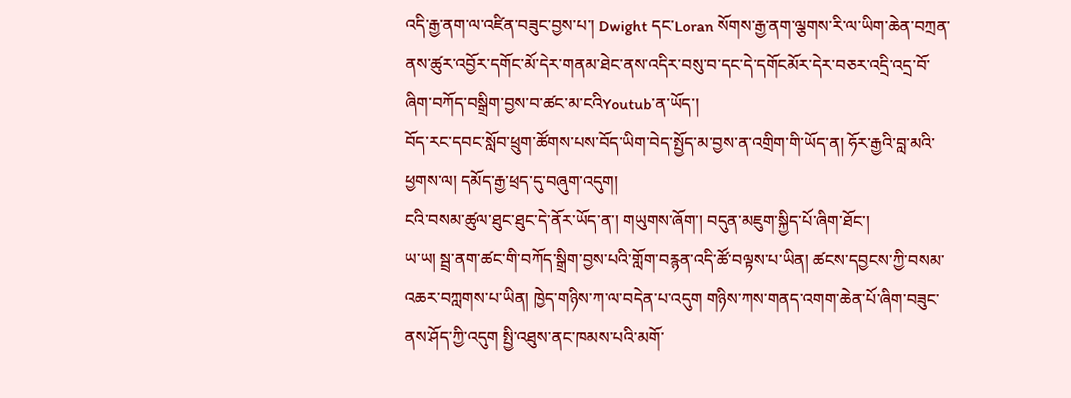འདི་རྒྱ་ནག་ལ་འཛིན་བཟུང་བྱས་པ་། Dwight དང་Loran སོགས་རྒྱ་ནག་ལྕགས་རི་ལ་ཡིག་ཆེན་བཀྲན་ནས་ཚུར་འབྱོར་དགོང་མོ་དེར་གནམ་ཐེང་ནས་འདིར་བསུ་བ་དང་དེ་དགོངམོར་དེར་བཅར་འདྲི་འདྲ་བོ་ཞིག་བཀོད་བསྒྲིག་བྱས་བ་ཚང་མ་ངའིYoutub་ན་ཡོད་།
བོད་རང་དབང་སློབ་ཕྲུག་ཚོགས་པས་བོད་ཡིག་བེད་སྤྱོད་མ་བྱས་ན་འགྲིག་གི་ཡོད་ན། ཧོར་རྒྱའི་བླ་མའི་ཕྱགས་ལ། དམོད་རྒྱ་ཕྲད་དུ་བཞུག་འདུག།
ངའི་བསམ་ཚུལ་ཐུང་ཐུང་དེ་ནོར་ཡོད་ན་། གཡུགས་ཞོག་། བདུན་མཇུག་སྐྱིད་པོ་ཞིག་ཐོང་།
ཡ་ཡ། སྦྲ་ནག་ཚང་གི་བཀོད་སྒྲིག་བྱས་པའི་གློག་བརྙན་འདི་ཚོ་བལྟས་པ་ཡིན། ཚངས་དབྱངས་ཀྱི་བསམ་འཆར་བཀླགས་པ་ཡིན། ཁྱེད་གཉིས་ཀ་ལ་བདེན་པ་འདུག གཉིས་ཀས་གནད་འགག་ཆེན་པོ་ཞིག་བཟུང་ནས་ཤོད་ཀྱི་འདུག སྤྱི་འཐུས་ནང་ཁམས་པའི་མགོ་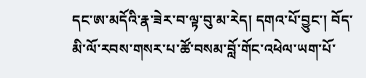དང་ཨ་མདོའི་རྣ་ཟེར་བ་ལྟ་བུ་མ་རེད། དགའ་པོ་བྱུང་། བོད་མི་ལོ་རབས་གསར་པ་ཚོ་བསམ་བློ་གོང་འཕེལ་ཡག་པོ་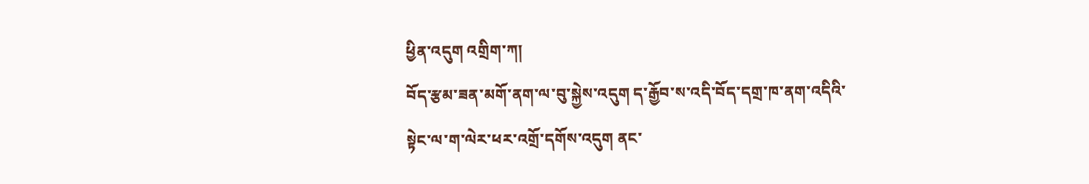ཕྱིན་འདུག འགྲིག་ཀ།
བོད་རྩམ་ཟན་མགོ་ནག་ལ་བུ་སྐྱེས་འདུག ད་རྒྱོབ་ས་འདི་བོད་དགྲ་ཁ་ནག་འདིའི་སྟེང་ལ་ག་ལེར་ཕར་འགྲོ་དགོས་འདུག ནང་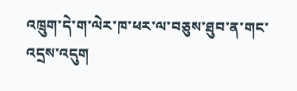འཁྲུག་དེ་ག་ལེར་ཁ་ཕར་ལ་བཅུས་ཐུབ་ན་གང་འདྲས་འདུག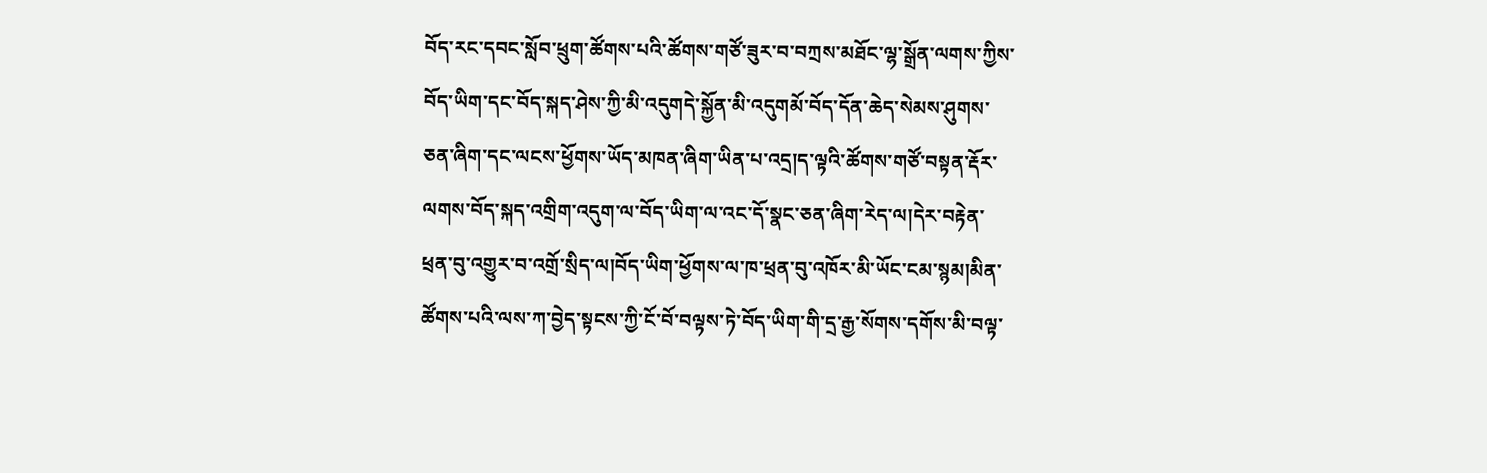བོད་རང་དབང་སློབ་ཕྲུག་ཚོགས་པའི་ཚོགས་གཙོ་ཟུར་བ་བཀྲས་མཐོང་ལྷ་སྒྲོན་ལགས་ཀྱིས་བོད་ཡིག་དང་བོད་སྐད་ཤེས་ཀྱི་མི་འདུགདེ་སྐྱོན་མི་འདུགམོ་བོད་དོན་ཆེད་སེམས་ཤུགས་ཅན་ཞིག་དང་ལངས་ཕྱོགས་ཡོད་མཁན་ཞིག་ཡིན་པ་འདྲ།ད་ལྟའི་ཚོགས་གཙོ་བསྟན་རྡོར་ལགས་བོད་སྐད་འགྲིག་འདུག་ལ་བོད་ཡིག་ལ་འང་དོ་སྣང་ཅན་ཞིག་རེད་ལ།དེར་བརྟེན་ཕྲན་བུ་འགྱུར་བ་འགྲོ་སྲིད་ལ།བོད་ཡིག་ཕྱོགས་ལ་ཁ་ཕྲན་བུ་འཁོར་མི་ཡོང་ངམ་སྙམ།མིན་ཚོགས་པའི་ལས་ཀ་བྱེད་སྟངས་ཀྱི་ངོ་བོ་བལྟས་ཏེ་བོད་ཡིག་གི་དྲ་རྒྱ་སོགས་དགོས་མི་བལྟ་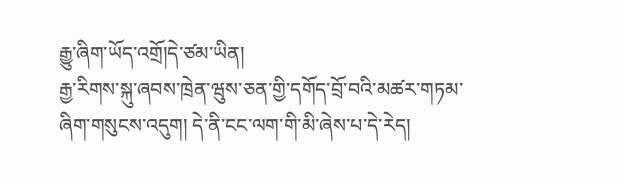རྒྱུ་ཞིག་ཡོད་འགྲོ།དེ་ཙམ་ཡིན།
རྒྱ་རིགས་སྐུ་ཞབས་ཁྲེན་ཝུས་ཅན་གྱི་དགོད་བྲོ་བའི་མཚར་གཏམ་ཞིག་གསུངས་འདུག། དེ་ནི་ངང་ལག་གི་མི་ཞེས་པ་དེ་རེད།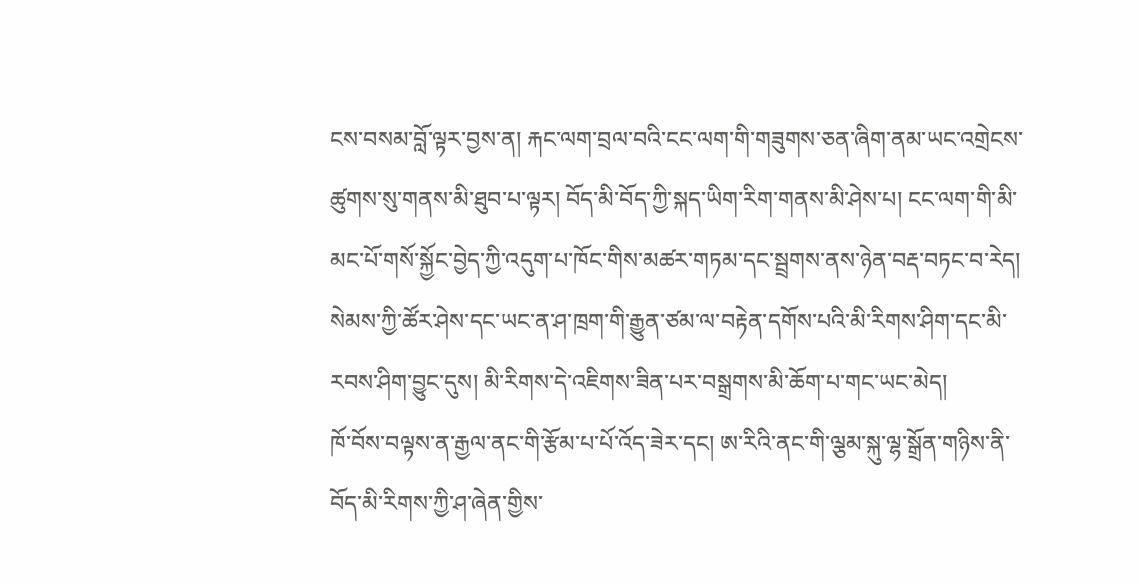ངས་བསམ་བློ་ལྟར་བྱས་ན། རྐང་ལག་བྲལ་བའི་ངང་ལག་གི་གཟུགས་ཅན་ཞིག་ནམ་ཡང་འགྲེངས་ཚུགས་སུ་གནས་མི་ཐུབ་པ་ལྟར། བོད་མི་བོད་ཀྱི་སྐད་ཡིག་རིག་གནས་མི་ཤེས་པ། ངང་ལག་གི་མི་མང་པོ་གསོ་སྐྱོང་བྱེད་ཀྱི་འདུག་པ་ཁོང་གིས་མཚར་གཏམ་དང་སྦྲགས་ནས་ཉེན་བརྡ་བཏང་བ་རེད། སེམས་ཀྱི་ཚོར་ཤེས་དང་ཡང་ན་ཤ་ཁྲག་གི་རྒྱུན་ཙམ་ལ་བརྟེན་དགོས་པའི་མི་རིགས་ཤིག་དང་མི་རབས་ཤིག་བྱུང་དུས། མི་རིགས་དེ་འཇིགས་ཟིན་པར་བསྒྲགས་མི་ཆོག་པ་གང་ཡང་མེད།
ཁོ་བོས་བལྟས་ན་རྒྱལ་ནང་གི་རྩོམ་པ་པོ་འོད་ཟེར་དང། ཨ་རིའི་ནང་གི་ལྕམ་སྐུ་ལྷ་སྒྲོན་གཉིས་ནི་བོད་མི་རིགས་ཀྱི་ཤ་ཞེན་གྱིས་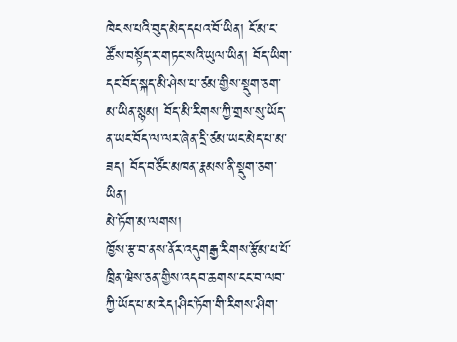ཁེངས་པའི་བུད་མེད་དཔའ་བོ་ཡིན། ངོ་མ་ང་ཚོས་བསྟོད་ར་གཏང་སའི་ཡུལ་ཡིན། བོད་ཡིག་དང་བོད་སྐད་མི་ཤེས་པ་ཙམ་གྱིས་སྡུག་ཅག་མ་ཡིན་སྙམ། བོད་མི་རིགས་ཀྱི་གྲས་སུ་ཡོད་ན་ཡང་བོད་ལ་ལར་ཞེན་དྲི་ཙམ་ཡང་མེད་པ་མ་ཟད། བོད་བཙོང་མཁན་རྣམས་ནི་སྡུག་ཅག་ཡིན།
མེ་ཏོག་མ་ལགས།
ཁྱོས་རྩ་བ་ནས་ནོར་འདུགརྒྱ་རིགས་རྩོམ་པ་པོ་ཁྲིན་ཝེས་ཅན་གྱིས་འདབ་ཆགས་ངང་བ་ལབ་ཀྱི་ཡོད་པ་མ་རེད།ཤིང་ཏོག་གི་རིགས་ཤིག་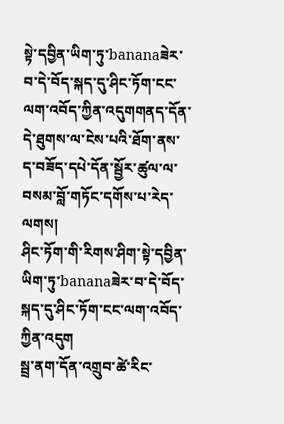སྟེ་དབྱིན་ཡིག་ཏུ་bananaཟེར་བ་དེ་བོད་སྐད་དུ་ཤིང་ཏོག་ངང་ལག་འབོད་ཀྱིན་འདུགགནད་དོན་དེ་ཐུགས་ལ་ངེས་པའི་ཐོག་ནས་ད་བཟོད་དཔེ་དོན་སྦྱོར་ཚུལ་ལ་བསམ་བློ་གཏོང་དགོས་པ་རེད་ལགས།
ཤིང་ཏོག་གི་རིགས་ཤིག་སྟེ་དབྱིན་ཡིག་ཏུ་bananaཟེར་བ་དེ་བོད་སྐད་དུ་ཤིང་ཏོག་ངང་ལག་འབོད་ཀྱིན་འདུག
སྦྲ་ནག་དོན་འགྲུབ་ཚེ་རིང་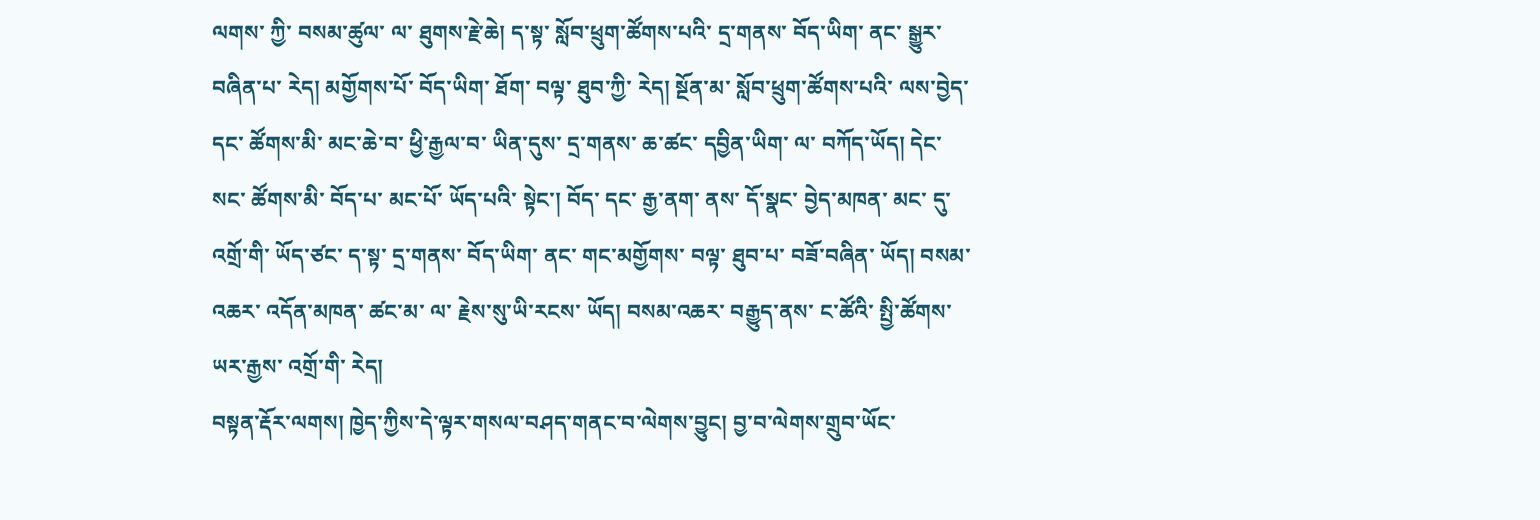ལགས་ ཀྱི་ བསམ་ཚུལ་ ལ་ ཐུགས་རྗེ་ཆེ། ད་སྟ་ སློབ་ཕྲུག་ཚོགས་པའི་ དྲ་གནས་ བོད་ཡིག་ ནང་ སྒྱུར་བཞིན་པ་ རེད། མགྱོགས་པོ་ བོད་ཡིག་ ཐོག་ བལྟ་ ཐུབ་ཀྱི་ རེད། སྔོན་མ་ སློབ་ཕྲུག་ཚོགས་པའི་ ལས་བྱེད་ དང་ ཚོགས་མི་ མང་ཆེ་བ་ ཕྱི་རྒྱལ་བ་ ཡིན་དུས་ དྲ་གནས་ ཆ་ཚང་ དབྱིན་ཡིག་ ལ་ བཀོད་ཡོད། དེང་སང་ ཚོགས་མི་ བོད་པ་ མང་པོ་ ཡོད་པའི་ སྟེང་། བོད་ དང་ རྒྱ་ནག་ ནས་ དོ་སྣང་ བྱེད་མཁན་ མང་ དུ་ འགྲོ་གི་ ཡོད་ཙང་ ད་སྟ་ དྲ་གནས་ བོད་ཡིག་ ནང་ གང་མགྱོགས་ བལྟ་ ཐུབ་པ་ བཟོ་བཞིན་ ཡོད། བསམ་འཆར་ འདོན་མཁན་ ཚང་མ་ ལ་ རྗེས་སུ་ཡི་རངས་ ཡོད། བསམ་འཆར་ བརྒྱུད་ནས་ ང་ཚོའི་ སྤྱི་ཚོགས་ ཡར་རྒྱས་ འགྲོ་གི་ རེད།
བསྟན་རྡོར་ལགས། ཁྱེད་ཀྱིས་དེ་ལྟར་གསལ་བཤད་གནང་བ་ལེགས་བྱུང། བྱ་བ་ལེགས་གྲུབ་ཡོང་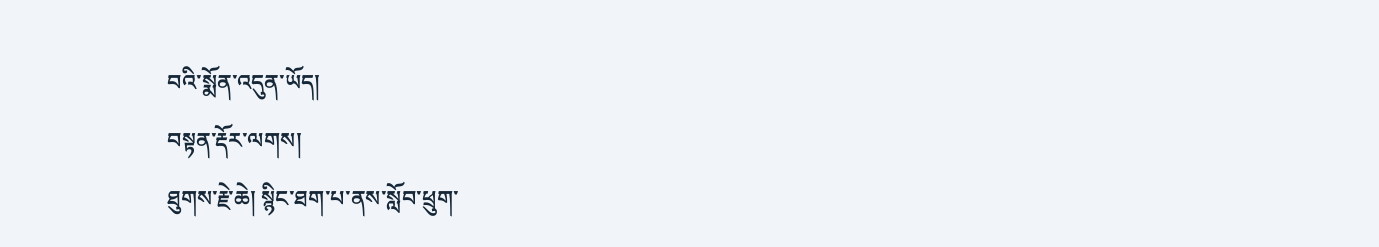བའི་སྨོན་འདུན་ཡོད།
བསྟན་རྡོར་ལགས།
ཐུགས་རྗེ་ཆེ། སྙིང་ཐག་པ་ནས་སློབ་ཕྲུག་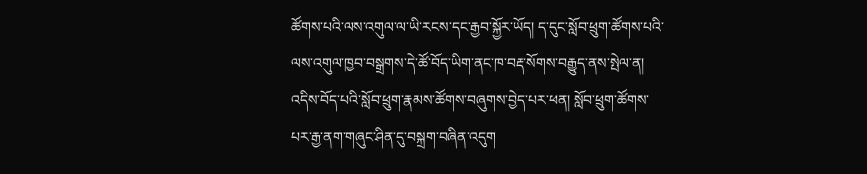ཚོགས་པའི་ལས་འགུལ་ལ་ཡི་རངས་དང་རྒྱབ་སྐྱོར་ཡོད། ད་དུང་སློབ་ཕྲུག་ཚོགས་པའི་ལས་འགུལ་ཁྱབ་བསྒྲགས་དེ་ཚོ་བོད་ཡིག་ནང་ཁ་བརྡ་སོགས་བརྒྱུད་ནས་སྤེལ་ན། འདིས་བོད་པའི་སློབ་ཕྲུག་རྣམས་ཚོགས་བཞུགས་བྱེད་པར་ཕན། སློབ་ཕྲུག་ཚོགས་པར་རྒྱ་ནག་གཞུང་ཤིན་དུ་བསྐྲག་བཞིན་འདུག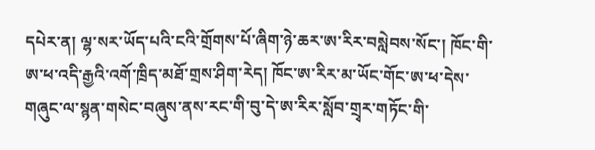དཔེར་ན། ལྷ་སར་ཡོད་པའི་ངའི་གྲོགས་པོ་ཞིག་ཉེ་ཆར་ཨ་རིར་བསླེབས་སོང་། ཁོང་གི་ཨ་ཕ་འདི་རྒྱའི་འགོ་ཁྲིད་མཐོ་གྲས་ཤིག་རེད། ཁོང་ཨ་རིར་མ་ཡོང་གོང་ཨ་ཕ་དེས་གཞུང་ལ་སྙན་གསེང་བཞུས་ནས་རང་གི་བུ་དེ་ཨ་རིར་སློབ་གྲྭར་གཏོང་གི་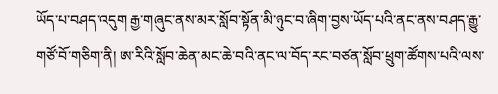ཡོད་པ་བཤད་འདུག རྒྱ་གཞུང་ནས་མར་སློབ་སྟོན་མི་ཉུང་བ་ཞིག་བྱས་ཡོད་པའི་ནང་ནས་བཤད་རྒྱུ་གཙོ་བོ་གཅིག་ནི། ཨ་རིའི་སློབ་ཆེན་མང་ཆེ་བའི་ནང་ལ་བོད་རང་བཙན་སློབ་ཕྲུག་ཚོགས་པའི་ལས་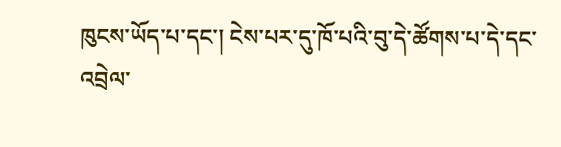ཁུངས་ཡོད་པ་དང་། ངེས་པར་དུ་ཁོ་པའི་བུ་དེ་ཚོགས་པ་དེ་དང་འབྲེལ་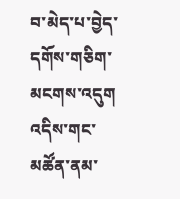བ་མེད་པ་བྱེད་དགོས་གཅིག་མངགས་འདུག
འདིས་གང་མཚོན་ནམ་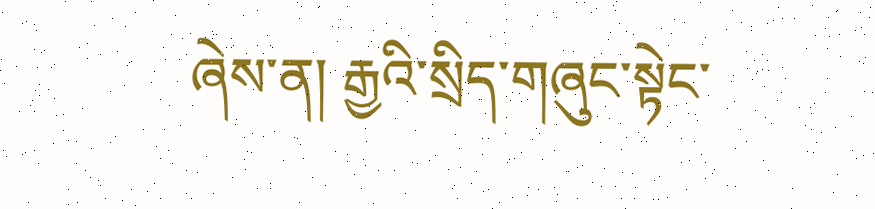ཞེས་ན། རྒྱའི་སྲིད་གཞུང་སྟེང་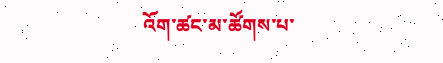འོག་ཚང་མ་ཚོགས་པ་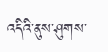འདིའི་ནུས་ཤུགས་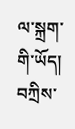ལ་སྐྲག་གི་ཡོད།
བཀྲིས་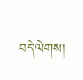བདེ་ལེགས།